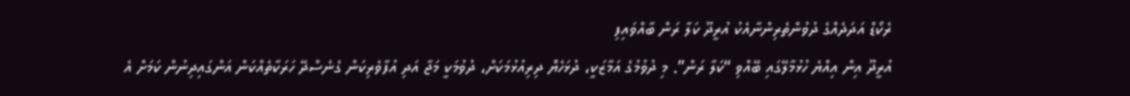ރެކޯޑް އަދަދެއްގެ ދުވުންތެރިންނާއެކު އުރީދޫ ކަލާ ރަން ބާއްވައިފި
އުރީދޫ އިން އިއްޔެ ހުޅުމާލޭގައި ބޭއްވި “ކަލާ ރަން”. މި ދުވުމުގެ އަމާޒަކީ، ދުޅަހެޔޮ ދިރިއުޅުމަކަށް، ދުވުމަކީ މަޖާ އަދި އުފާވެރިކަން ގެނެސްދޭ ހަރަކާތެއްކަން އަންގައިދިނުން ކަމަށް އެ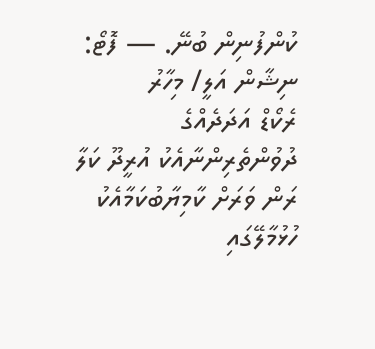ކުންފުނިން ބުނޭ. — ފޮޓޯ: ނިޝާން އަލީ/ މިހާރު
ރެކޯޑް އަދަދެއްގެ ދުވުންތެރިންނާއެކު އުރީދޫ ކަލާ ރަން ވަރަށް ކާމިޔާބުކަމާއެކު ހުޅުމާލޭގައި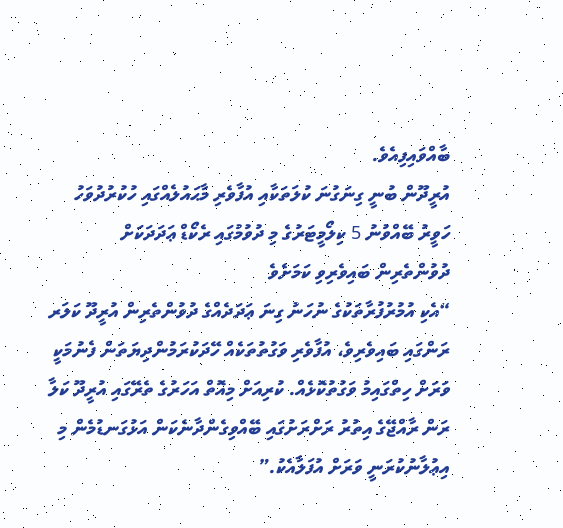ބާއްވައިފިއެވެ.
އުރީދޫން ބުނީ ގިނަގުނަ ކުލަތަކާއި އުފާވެރި މާޙައުލެއްގައި ހުކުރުދުވަހު ހަވީރު ބޭއްވުނު 5 ކިލޯމީޓަރުގެ މި ދުވުމުގައި ރެކޯޑް ޢަދަދަކަށް ދުވުންތެރިން ބައިވެރިވި ކަމަށެވެ
“އެކި އުމުރުފުރާތަކުގެ ނުހަނު ގިނަ ޢަދަދެއްގެ ދުވުންތެރިން އުރީދޫ ކަލަރ ރަންގައި ބައިވެރިވެ، އުފާވެރި ވަގުތުތަކެއް ހޭދަކުރަމުންދިޔަތަން ފެނުމަކީ ވަރަށް ހިތްގައިމު ވަގުތުކޮޅެއް. ކުރިއަށް މިއޮތް އަހަރުގެ ތެރޭގައި އުރީދޫ ކަލާ ރަން ރާއްޖޭގެ އިތުރު ރަށްރަށުގައި ބޭއްވިގެންދާނެކަން އަޅުގަނޑުމެން މި އިޢުލާނުކުރަނީ ވަރަށް އުފަލާއެކު.”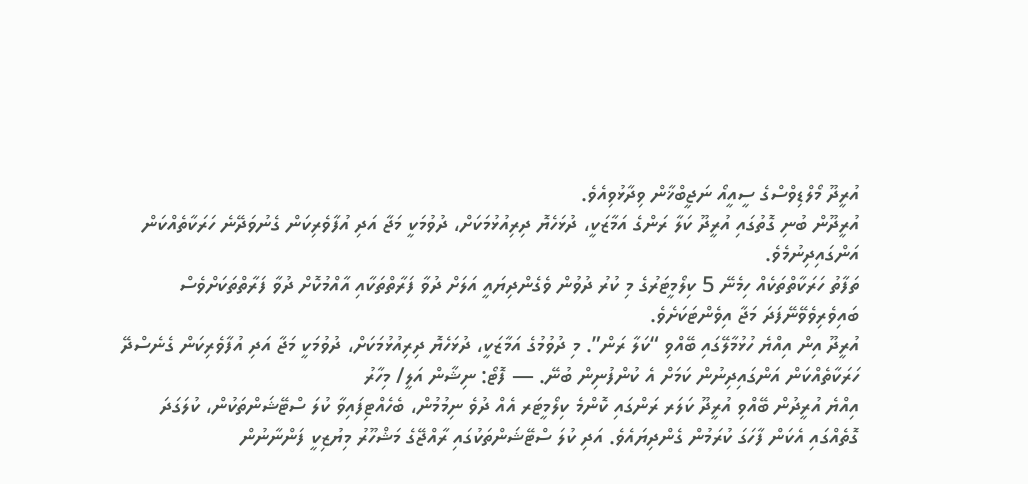އުރީދޫ މޯލްޑިވްސްގެ ސީއީއޯ ނަޖީބްޚާން ވިދާޅުވިއެވެ.
އުރީދޫން ބުނި ގޮތުގައި އުރީދޫ ކަލާ ރަންގެ އަމާޒަކީ، ދުޅަހެޔޮ ދިރިއުޅުމަކަށް، ދުވުމަކީ މަޖާ އަދި އުފާވެރިކަން ގެނުވަދޭނެ ހަރަކާތެއްކަން އަންގައިދިނުމެވެ.
ތަފާތު ހަރަކާތްތަކެއް ހިމެނޭ 5 ކިލޯމީޓަރުގެ މި ކުރު ދުވުން ވެގެންދިޔައީ އަލަށް ދުވާ ފަރާތްތަކާއި އާއްމުކޮށް ދުވާ ފަރާތްތަކަށްވެސް ބައިވެރިވެވޭނޭފަދަ މަޖާ އިވެންޓަކަށެވެ.
އުރީދޫ އިން އިއްޔެ ހުޅުމާލޭގައި ބޭއްވި “ކަލާ ރަން”. މި ދުވުމުގެ އަމާޒަކީ، ދުޅަހެޔޮ ދިރިއުޅުމަކަށް، ދުވުމަކީ މަޖާ އަދި އުފާވެރިކަން ގެނެސްދޭ ހަރަކާތެއްކަން އަންގައިދިނުން ކަމަށް އެ ކުންފުނިން ބުނޭ. — ފޮޓޯ: ނިޝާން އަލީ/ މިހާރު
އިއްޔެ އުރީދުން ބޭއްވި އުރީދޫ ކަލަރ ރަންގައި ކޮންމެ ކިލޯމީޓަރ އެއް ދުވެ ނިމުމުން، ބެހެއްޓިފައިވާ ކުލަ ސްޓޭޝަންތަކުން، ކުލަގަދަ ގޮތެއްގައި އެކަން ފާހަގަ ކުރަމުން ގެންދިޔައެވެ. އަދި ކުލަ ސްޓޭޝަންތަކުގައި ރާއްޖޭގެ މަޝްހޫރު މިޔުޒިކީ ފަންނާނުން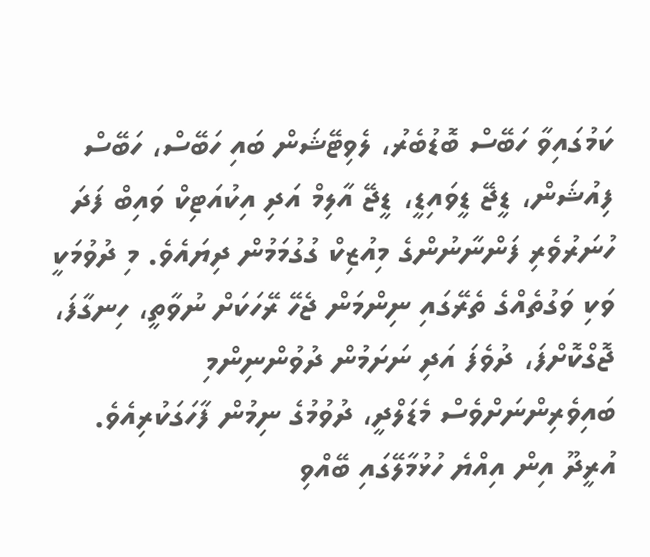ކަމުގައިވާ ހަބޭސް ބޮޑުބެރު، ލެވިޓޭޝަން ބައި ހަބޭސް، ހަބޭސް ފިއުޝަން، ޑީޖޭ ޑީވައިޑީ، ޑީޖޭ އާލިމް އަދި އިކުއަޓިކް ވައިބް ފަދަ ހުނަރުވެރި ފަންނާނުންގެ މިއުޒިކް ގުގުމަމުން ދިޔައެވެ. މި ދުވުމަކީ ވަކި ވަގުތެއްގެ ތެރޭގައި ނިންމަން ޖެހޭ ރޭހަކަށް ނުވާތީ، ހިނގާފަ، ޖޮގްކޮށްފަ، ދުވެފަ އަދި ނަށަމުން ދުވުންނިންމި ބައިވެރިންނަށްވެސް މެޑަލްދީ، ދުވުމުގެ ނިމުން ފާހަގަކުރިއެވެ.
އުރީދޫ އިން އިއްޔެ ހުޅުމާލޭގައި ބޭއްވި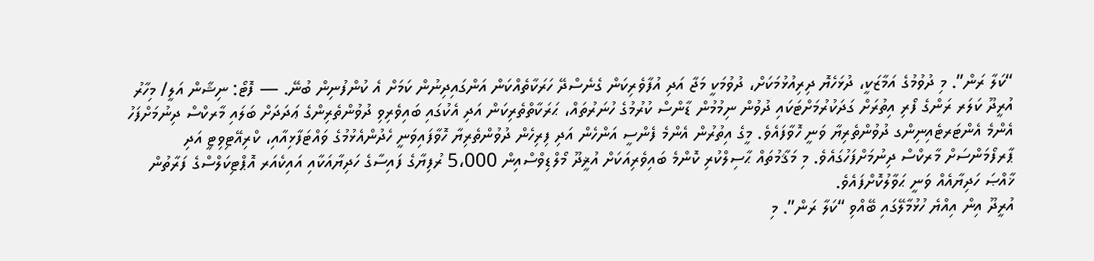“ކަލާ ރަން”. މި ދުވުމުގެ އަމާޒަކީ، ދުޅަހެޔޮ ދިރިއުޅުމަކަށް، ދުވުމަކީ މަޖާ އަދި އުފާވެރިކަން ގެނެސްދޭ ހަރަކާތެއްކަން އަންގައިދިނުން ކަމަށް އެ ކުންފުނިން ބުނޭ. — ފޮޓޯ: ނިޝާން އަލީ/ މިހާރު
އުރީދޫ ކަލަރ ރަންގެ ފޯރި އިތުރަށް ގަދަކުރުމަށްޓަކައި ދުވުން ނިމުމުން ޑާންސް ކުރުމުގެ ހުނަރުތައް، ޙަރަކާތްތެރިކަން އަދި އެކުގައި ބައިވެރިވި ދުވުންތެރިންގެ ޢަދަދަށް ބަލައި މާރކްސް ދިނުމަށްފަހު އެންމެ އެންޓަރޓެއިނިންގ ދުވުންތެރިޔާ ވަނީ ހޮވާފައެވެ. މީގެ އިތުރުން އެންމެ ފެންސީ އަންހެން އަދި ފިރިހެން ދުވުންތެރިޔާ ހޮވާފައިވަނީ ހެދުންއެޅުމުގެ ވައްޓަފާޅިއާއި، ކްރިއޭޓިވިޓީ އަދި ޕާރފޯމަންސަށް މާރކްސް ދިނުމަށްފަހުގައެވެ. މި މަޤާމުތައް ޙާސިލްކުރި ކޮންމެ ބައިވެރިއަކަށް އުޜީދޫ މޯލްޑިވްސްއިން 5،000 ރުފިޔާގެ ފައިސާގެ ހަދިޔާއަކާއި އައިކެއަރ އޮޕްޓިކަލްސްގެ ފަރާތުން ޚާއްޞަ ހަދިޔާއެއް ވަނީ ޙަވާލުކޮށްފައެވެ.
އުރީދޫ އިން އިއްޔެ ހުޅުމާލޭގައި ބޭއްވި “ކަލާ ރަން”. މި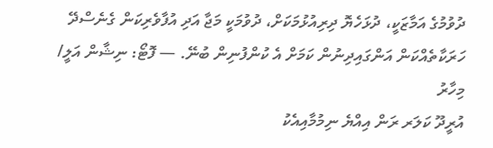ދުވުމުގެ އަމާޒަކީ، ދުޅަހެޔޮ ދިރިއުޅުމަކަށް، ދުވުމަކީ މަޖާ އަދި އުފާވެރިކަން ގެނެސްދޭ ހަރަކާތެއްކަން އަންގައިދިނުން ކަމަށް އެ ކުންފުނިން ބުނޭ. — ފޮޓޯ: ނިޝާން އަލީ/ މިހާރު
އުރީދޫ ކަލަރ ރަން އިއްޔެ ނިމުމާއިއެކު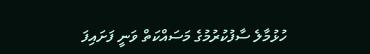ހުޅުމާލެ ސާފުކުރުމުގެ މަސައްކަތް ވަނީ ފަށައިފަ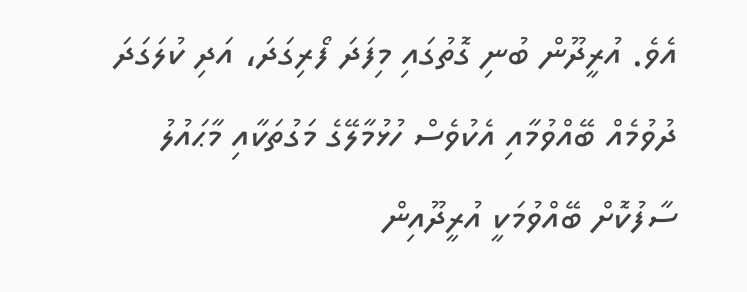އެވެ. އުރީދޫން ބުނި ގޮތުގައި މިފަދަ ފޯރިގަދަ، އަދި ކުލަގަދަ ދުވުމެއް ބޭއްވުމާއި އެކުވެސް ހުޅުމާލޭގެ މަގުތަކާއި މާޙައުލު ސާފުކޮށް ބޭއްވުމަކީ އުރީދޫއިން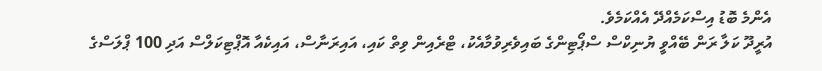އެންމެ ބޮޑު އިސްކަމެއްދޭ އެއްކަމެވެ.
އުރީދޫ ކަލާ ރަން ބޭއްވީ ޔުނިކްސް ސްޕޯޓިންގެ ބައިވެރިވުމާއެކު، ޓްރެއިން ވިތް ކައި، އައިރަނާސް، އައިކެއާ އޮޕްޓިކަލްސް އަދި 100 ޕްލަސްގެ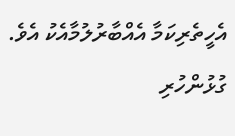އެހީތެރިކަމާ އެއްބާރުލުމާއެކު އެވެ.
ގުޅުންހުރި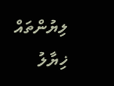ލިޔުންތައް
ޚިޔާލު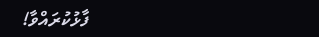ފާޅުކުރައްވާ!